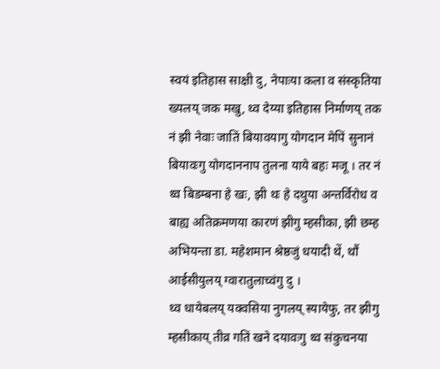स्वयं इतिहास साक्षी दु, नेपाःया कला व संस्कृतिया ख्यलय् जक मखु, थ्व देय्या इतिहास निर्माणय् तक नं झी नेवाः जातिं बियावयागु योगदान मेपिं सुनानं बियावःगु योगदाननाप तुलना याये बहः मजू । तर नं थ्व बिडम्बना हे खः, झी थः हे दथुया अन्तर्विरोध व बाह्य अतिक्रमणया कारणं झीगु म्हसीका, झी छम्ह अभियन्ता डा. महेशमान श्रेष्ठजुं धयादी थें, थौं आईसीयुलय् ग्वारातुलाच्वंगु दु ।
थ्व धायेबलय् यक्वसिया नुगलय् स्यायेफु, तर झीगु म्हसीकाय् तीव्र गतिं खने दयावःगु थ्व संकुचनया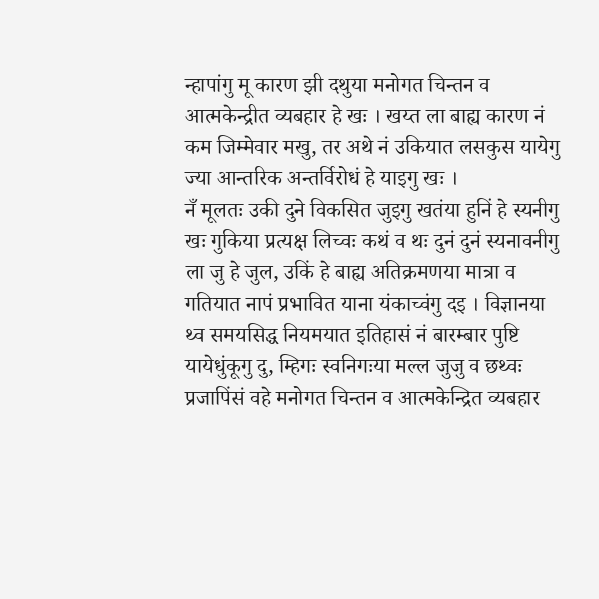न्हापांगु मू कारण झी दथुया मनोगत चिन्तन व आत्मकेन्द्रीत व्यबहार हे खः । खय्त ला बाह्य कारण नं कम जिम्मेवार मखु, तर अथे नं उकियात लसकुस यायेगु ज्या आन्तरिक अन्तर्विरोधं हे याइगु खः ।
नँ मूलतः उकी दुने विकसित जुइगु खतंया हुनिं हे स्यनीगु खः गुकिया प्रत्यक्ष लिच्वः कथं व थः दुनं दुनं स्यनावनीगु ला जु हे जुल, उकिं हे बाह्य अतिक्रमणया मात्रा व गतियात नापं प्रभावित याना यंकाच्वंगु दइ । विज्ञानया थ्व समयसिद्ध नियमयात इतिहासं नं बारम्बार पुष्टि यायेधुंकूगु दु, म्हिगः स्वनिगःया मल्ल जुजु व छथ्वः प्रजापिंसं वहे मनोगत चिन्तन व आत्मकेन्द्रित व्यबहार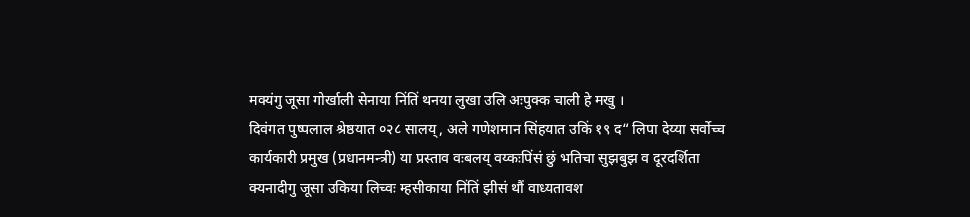मक्यंगु जूसा गोर्खाली सेनाया निंतिं थनया लुखा उलि अःपुक्क चाली हे मखु ।
दिवंगत पुष्पलाल श्रेष्ठयात ०२८ सालय्, अले गणेशमान सिंहयात उकिं १९ द“ लिपा देय्या सर्वोच्च कार्यकारी प्रमुख (प्रधानमन्त्री) या प्रस्ताव वःबलय् वय्कःपिंसं छुं भतिचा सुझबुझ व दूरदर्शिता क्यनादीगु जूसा उकिया लिच्वः म्हसीकाया निंतिं झीसं थौं वाध्यतावश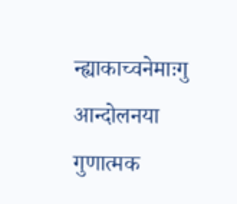न्ह्याकाच्वनेमाःगु आन्दोलनया गुणात्मक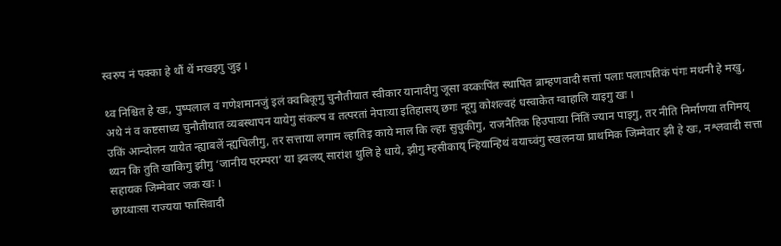स्वरुप नं पक्का हे थौं थें मखइगु जुइ ।

थ्व निश्चित हे खः, पुष्पलाल व गणेशमानजुं इलं क्वबिकूगु चुनौतीयात स्वीकार यानादीगु जूसा वय्कःपिंत स्थापित ब्राम्हणवादी सत्तां पलाः पलाःपतिकं पंगः मथनी हे मखु, अथे नं व कष्टसाध्य चुनौतीयात व्यबस्थापन यायेगु संकल्प व तत्परतां नेपाःया इतिहासय् छगः न्हूगु कोशल्वहं धस्वाकेत ग्वाहालि याइगु खः ।
उकिं आन्दोलन यायेत न्ह्याबलें न्ह्यचिलीगु, तर सत्ताया लगाम ल्हातिइ काये माल कि ल्हाः सुचुकीगु, राजनैतिक हिउपाःया निंतिं ज्यान पाइगु, तर नीति निर्माणया तगिमय् थ्यन कि तुति खाकिगु झीगु ‘जानीय परम्परा’ या झ्वलय् सारांश थुलि हे धाये, झीगु म्हसीकाय् न्हियान्हिथं वयाच्वंगु स्खलनया प्राथमिक जिम्मेवार झी हे खः, नश्लवादी सत्ता सहायक जिम्मेवार जक खः ।
छाय्धाःसा राज्यया फासिवादी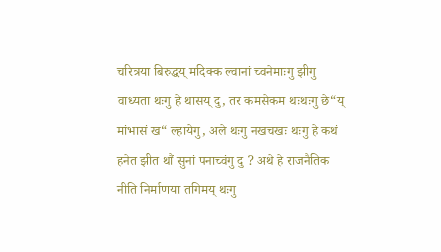चरित्रया बिरुद्धय् मदिक्क ल्वानां च्वनेमाःगु झीगु वाध्यता थःगु हे थासय् दु, तर कमसेकम थःथःगु छे“य् मांभासं ख“ ल्हायेगु, अले थःगु नखचखः थःगु हे कथं हनेत झीत थौं सुनां पनाच्वंगु दु ? अथे हे राजनैतिक नीति निर्माणया तगिमय् थःगु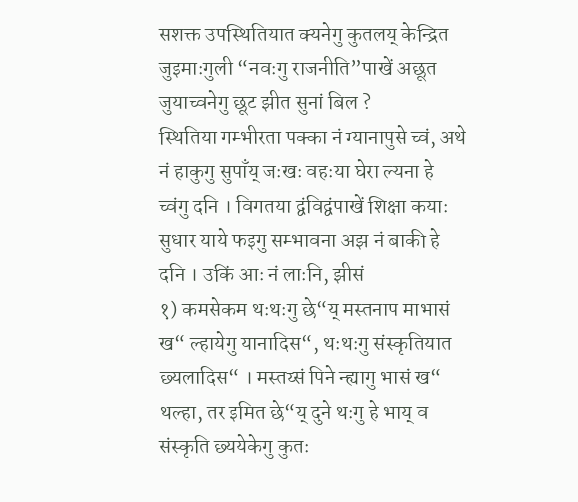सशक्त उपस्थितियात क्यनेगु कुतलय् केन्द्रित जुइमाःगुली “नवःगु राजनीति”पाखें अछूत जुयाच्वनेगु छूट झीत सुनां बिल ?
स्थितिया गम्भीरता पक्का नं ग्यानापुसे च्वं, अथे नं हाकुगु सुपाँय् जःखः वहःया घेरा ल्यना हे च्वंगु दनि । विगतया द्वंविद्वंपाखें शिक्षा कयाः सुधार याये फइगु सम्भावना अझ नं बाकी हे दनि । उकिं आः नं लाःनि, झीसं
१) कमसेकम थःथःगु छे“य् मस्तनाप माभासं ख“ ल्हायेगु यानादिस“, थःथःगु संस्कृतियात छ्यलादिस“ । मस्तय्सं पिने न्ह्यागु भासं ख“ थल्हा, तर इमित छे“य् दुने थःगु हे भाय् व संस्कृति छ्ययेकेगु कुतः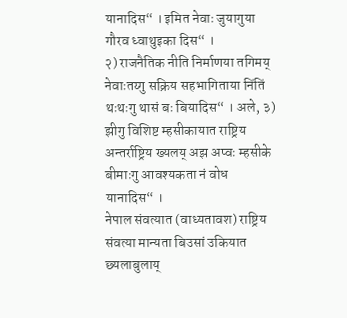यानादिस“ । इमित नेवाः जुयागुया गौरव ध्वाथुइका दिस“ ।
२) राजनैतिक नीति निर्माणया तगिमय् नेवाःतय्गु सक्रिय सहभागिताया निंतिं थःथःगु थासं बः बियादिस“ । अले, ३) झीगु विशिष्ट म्हसीकायात राष्ट्रिय अन्तर्राष्ट्रिय ख्यलय् अझ अप्वः म्हसीके बीमाःगु आवश्यकता नं वोध यानादिस“ ।
नेपाल संवत्यात (वाध्यतावश) राष्ट्रिय संवत्या मान्यता बिउसां उकियात छ्यलाबुलाय्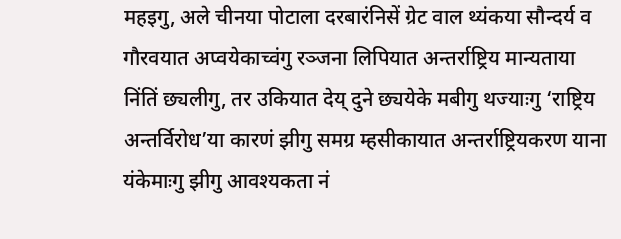महइगु, अले चीनया पोटाला दरबारंनिसें ग्रेट वाल थ्यंकया सौन्दर्य व गौरवयात अप्वयेकाच्वंगु रञ्जना लिपियात अन्तर्राष्ट्रिय मान्यताया निंतिं छ्यलीगु, तर उकियात देय् दुने छ्ययेके मबीगु थज्याःगु ‘राष्ट्रिय अन्तर्विरोध’या कारणं झीगु समग्र म्हसीकायात अन्तर्राष्ट्रियकरण याना यंकेमाःगु झीगु आवश्यकता नं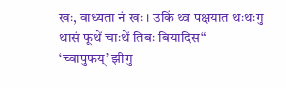खः, वाध्यता नं खः । उकिं थ्व पक्षयात थःथःगु थासं फूथें चाःथें तिबः बियादिस“
‘च्वापुफय्’ झीगु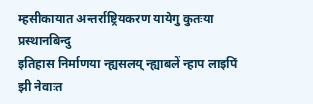म्हसीकायात अन्तर्राष्ट्रियकरण यायेगु कुतःया प्रस्थानबिन्दु
इतिहास निर्माणया न्ह्यसलय् न्ह्याबलें न्हाप लाइपिं झी नेवाःत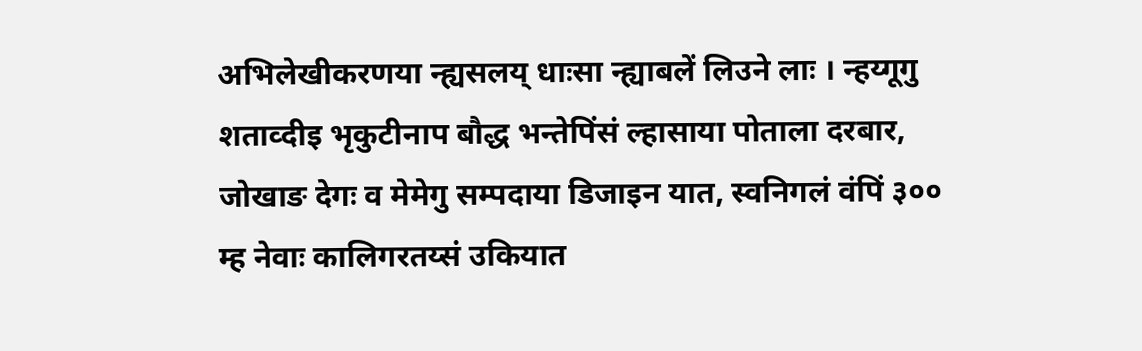अभिलेखीकरणया न्ह्यसलय् धाःसा न्ह्याबलें लिउने लाः । न्हय्गूगु शताव्दीइ भृकुटीनाप बौद्ध भन्तेपिंसं ल्हासाया पोताला दरबार, जोखाङ देगः व मेमेगु सम्पदाया डिजाइन यात, स्वनिगलं वंपिं ३०० म्ह नेवाः कालिगरतय्सं उकियात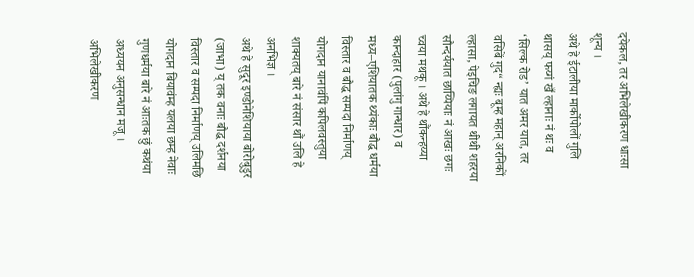दयेकल, तर अभिलेखीकरण धाःसा शून्य ।
अथे हे ईटालीया मार्कोपोलों गुलि थासय् फय्गं खँ ल्हानाः नं थः व ‘सिल्क रोड’ यात अमर यात, तर वसिबें गुद“ न्ह्यः बूम्ह महान् अरनिकों ल्हासा, पेइचिङ लगायत थीथी शहरया सौन्दर्ययात छाय्पियाः नं आखः छगः च्वया मथकू । अथे हे थौंकन्हय्या कान्दाहार (पुलांगु गान्धार) व मध्य–एशियातक थ्यंकाः बौद्ध धर्मया विस्तार व बौद्ध सम्पदा निर्माणय् योगदान यानावंपिं कपिलवस्तुया शाक्यतय् बारे नं संसार थौं उलि हे अनभिज्ञ ।
अथे हे सुदूर इण्डोनेशियाया बोरोबुडुर (जाभा) य् तक वनाः बौद्ध दर्शनया विस्तार व सम्पदा निर्माणय् उलिमछि योगदान बियावंम्ह यलया छम्ह नेवाः गुणधर्मया बारे नं आःतक छुं कथंया अध्ययन अनुसन्धान मजू । अभिलेखीकरण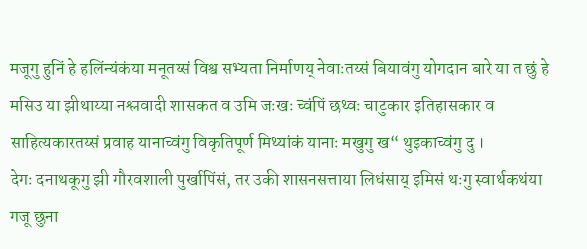मजूगु हुनिं हे हलिंन्यंकंया मनूतय्सं विश्व सभ्यता निर्माणय् नेवाःतय्सं बियावंगु योगदान बारे या त छुं हे मसिउ या झीथाय्या नश्लवादी शासकत व उमि जःखः च्वंपिं छथ्वः चाटुकार इतिहासकार व साहित्यकारतय्सं प्रवाह यानाच्वंगु विकृतिपूर्ण मिथ्यांकं यानाः मखुगु ख“ थुइकाच्वंगु दु ।
देगः दनाथकूगु झी गौरवशाली पुर्खापिंसं, तर उकी शासनसत्ताया लिधंसाय् इमिसं थःगु स्वार्थकथंया गजू छुना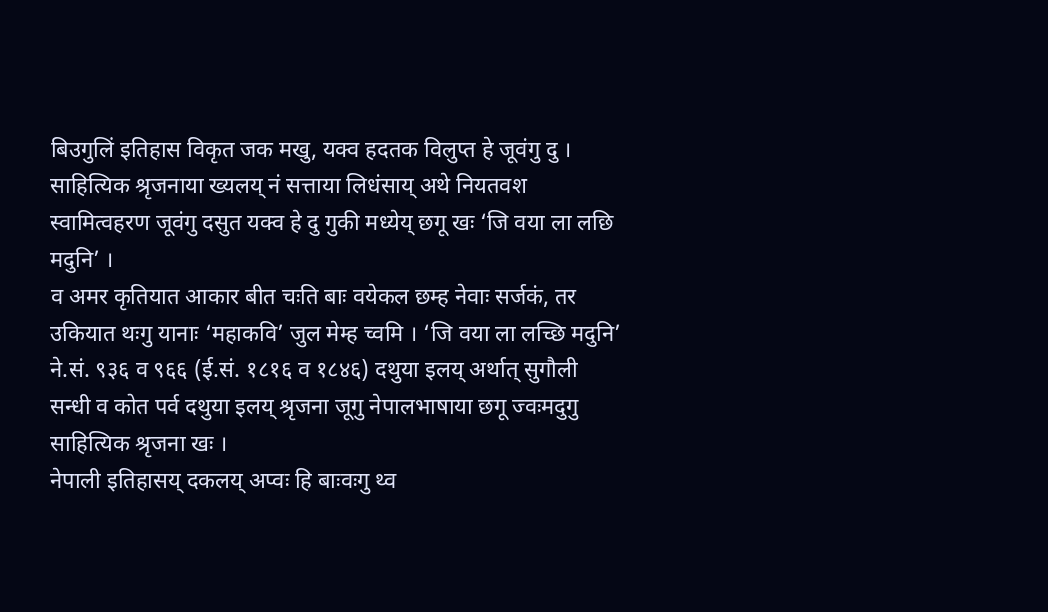बिउगुलिं इतिहास विकृत जक मखु, यक्व हदतक विलुप्त हे जूवंगु दु । साहित्यिक श्रृजनाया ख्यलय् नं सत्ताया लिधंसाय् अथे नियतवश स्वामित्वहरण जूवंगु दसुत यक्व हे दु गुकी मध्येय् छगू खः ‘जि वया ला लछि मदुनि’ ।
व अमर कृतियात आकार बीत चःति बाः वयेकल छम्ह नेवाः सर्जकं, तर उकियात थःगु यानाः ‘महाकवि’ जुल मेम्ह च्वमि । ‘जि वया ला लच्छि मदुनि’ ने.सं. ९३६ व ९६६ (ई.सं. १८१६ व १८४६) दथुया इलय् अर्थात् सुगौली सन्धी व कोत पर्व दथुया इलय् श्रृजना जूगु नेपालभाषाया छगू ज्वःमदुगु साहित्यिक श्रृजना खः ।
नेपाली इतिहासय् दकलय् अप्वः हि बाःवःगु थ्व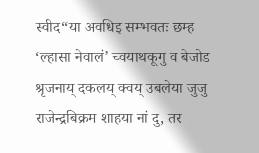स्वीद“या अवधिइ सम्भवतः छम्ह ‘ल्हासा नेवालं’ च्वयाथकूगु व बेजोड श्रृजनाय् दकलय् क्वय् उबलेया जुजु राजेन्द्रबिक्रम शाहया नां दु, तर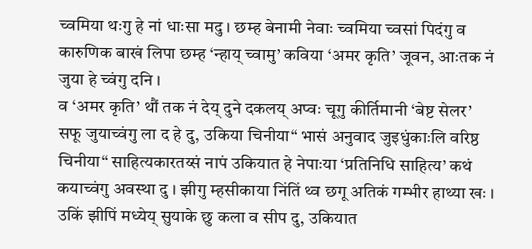च्वमिया थःगु हे नां धाःसा मदु । छम्ह बेनामी नेवाः च्वमिया च्वसां पिदंगु व कारुणिक बाखं लिपा छम्ह ‘न्हाय् च्वामु’ कविया ‘अमर कृति’ जूवन, आःतक नं जुया हे च्वंगु दनि ।
व ‘अमर कृति’ थौं तक नं देय् दुने दकलय् अप्वः चूगु कीर्तिमानी ‘बेष्ट सेलर’ सफू जुयाच्वंगु ला द हे दु, उकिया चिनीया“ भासं अनुवाद जुइधुंकाःलि वरिष्ठ चिनीया“ साहित्यकारतय्सं नापं उकियात हे नेपाःया ‘प्रतिनिधि साहित्य’ कथं कयाच्वंगु अवस्था दु । झीगु म्हसीकाया निंतिं थ्व छगू अतिकं गम्भीर हाथ्या खः ।
उकिं झीपिं मध्येय् सुयाके छु कला व सीप दु, उकियात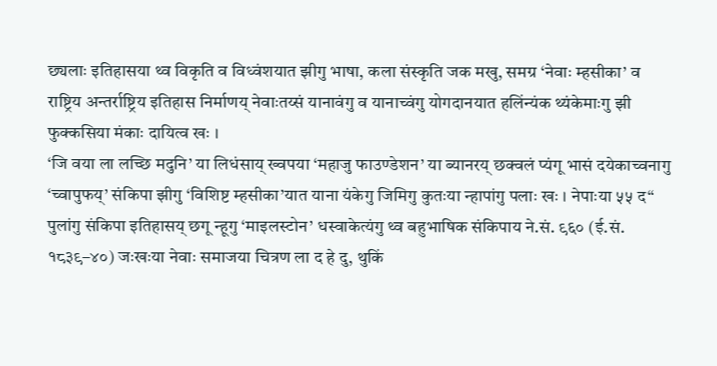छ्यलाः इतिहासया थ्व विकृति व विध्वंशयात झीगु भाषा, कला संस्कृति जक मखु, समग्र ‘नेवाः म्हसीका’ व राष्ट्रिय अन्तर्राष्ट्रिय इतिहास निर्माणय् नेवाःतय्सं यानावंगु व यानाच्वंगु योगदानयात हलिंन्यंक थ्यंकेमाःगु झी फुक्कसिया मंकाः दायित्व खः ।
‘जि वया ला लच्छि मदुनि’ या लिधंसाय् ख्वपया ‘महाजु फाउण्डेशन’ या ब्यानरय् छक्वलं प्यंगू भासं दयेकाच्वनागु ‘च्वापुफय्’ संकिपा झीगु ‘विशिष्ट म्हसीका’यात याना यंकेगु जिमिगु कुतःया न्हापांगु पलाः खः । नेपाःया ५५ द“ पुलांगु संकिपा इतिहासय् छगू न्हूगु ‘माइलस्टोन’ धस्वाकेत्यंगु थ्व बहुभाषिक संकिपाय ने.सं. ९६० (ई.सं. १८३९–४०) जःखःया नेवाः समाजया चित्रण ला द हे दु, थुकिं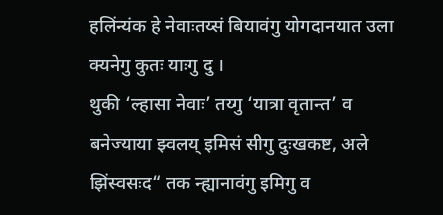हलिंन्यंक हे नेवाःतय्सं बियावंगु योगदानयात उला क्यनेगु कुतः याःगु दु ।
थुकी ‘ल्हासा नेवाः’ तय्गु ‘यात्रा वृतान्त’ व बनेज्याया झ्वलय् इमिसं सीगु दुःखकष्ट, अले झिंस्वसःद“ तक न्ह्यानावंगु इमिगु व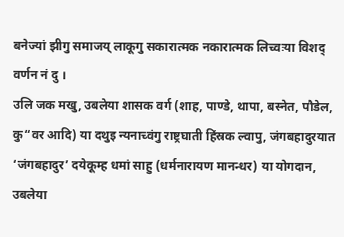बनेज्यां झीगु समाजय् लाकूगु सकारात्मक नकारात्मक लिच्वःया विशद् वर्णन नं दु ।
उलि जक मखु, उबलेया शासक वर्ग (शाह, पाण्डे, थापा, बस्नेत, पौडेल, कु“वर आदि) या दथुइ न्यनाच्वंगु राष्ट्रघाती हिंस्रक ल्वापु, जंगबहादुरयात ‘जंगबहादुर’ दयेकूम्ह धमां साहु (धर्मनारायण मानन्धर) या योगदान, उबलेया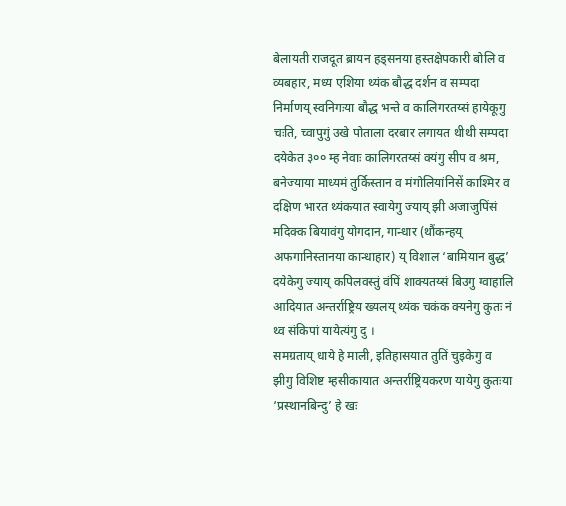बेलायती राजदूत ब्रायन हड्सनया हस्तक्षेपकारी बोलि व व्यबहार, मध्य एशिया थ्यंक बौद्ध दर्शन व सम्पदा निर्माणय् स्वनिगःया बौद्ध भन्ते व कालिगरतय्सं हायेकूगु चःति, च्वापुगुं उखे पोताला दरबार लगायत थीथी सम्पदा दयेकेत ३०० म्ह नेवाः कालिगरतय्सं क्यंगु सीप व श्रम, बनेज्याया माध्यमं तुर्किस्तान व मंगोलियांनिसें काश्मिर व दक्षिण भारत थ्यंकयात स्वायेगु ज्याय् झी अजाजुपिंसं मदिक्क बियावंगु योगदान, गान्धार (थौंकन्हय् अफगानिस्तानया कान्धाहार) य् विशाल ‘बामियान बुद्ध’ दयेकेगु ज्याय् कपिलवस्तुं वंपिं शाक्यतय्सं बिउगु ग्वाहालि आदियात अन्तर्राष्ट्रिय ख्यलय् थ्यंक चकंक क्यनेगु कुतः नं थ्व संकिपां यायेत्यंगु दु ।
समग्रताय् धाये हे माली, इतिहासयात तुतिं चुइकेगु व झीगु विशिष्ट म्हसीकायात अन्तर्राष्ट्रियकरण यायेगु कुतःया ‘प्रस्थानबिन्दु’ हे खः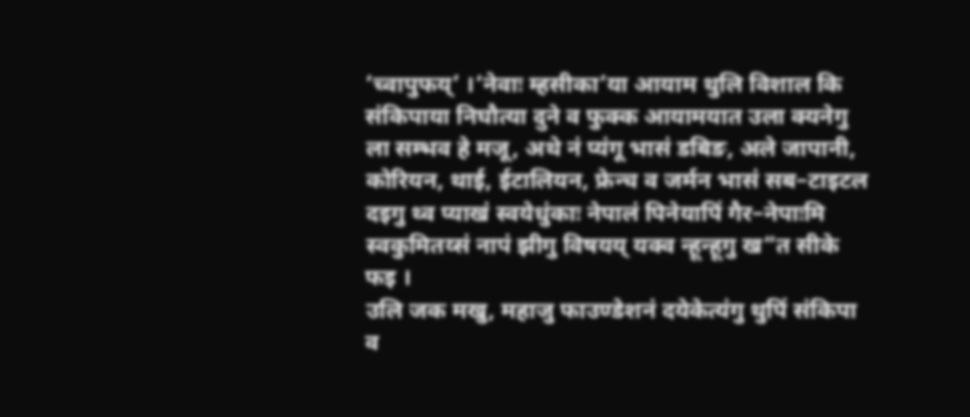‘च्वापुफय्’ ।‘नेवाः म्हसीका’या आयाम थुलि विशाल कि संकिपाया निघौत्या दुने व फुक्क आयामयात उला क्यनेगु ला सम्भव हे मजू, अथे नं प्यंगू भासं डबिङ, अले जापानी, कोरियन, थाई, ईटालियन, फ्रेन्च व जर्मन भासं सब–टाइटल दइगु थ्व प्याखं स्वयेधुंकाः नेपालं पिनेयापिं गैर–नेपाःमि स्वकुमितय्सं नापं झीगु विषयय् यक्व न्हून्हूगु ख“त सीके फइ ।
उलि जक मखु, महाजु फाउण्डेशनं दयेकेत्यंगु थुपिं संकिपा व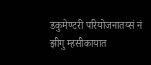डकुमेण्टरी परियोजनातय्सं नं झीगु म्हसीकायात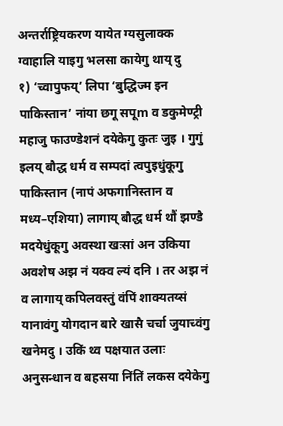अन्तर्राष्ट्रियकरण यायेत ग्यसुलाक्क ग्वाहालि याइगु भलसा कायेगु थाय् दु
१) ‘च्वापुफय्’ लिपा ‘बुद्धिज्म इन पाकिस्तान’ नांया छगू सपूm व डकुमेण्ट्री महाजु फाउण्डेशनं दयेकेगु कुतः जुइ । गुगुं इलय् बौद्ध धर्म व सम्पदां त्वपुइधुंकूगु पाकिस्तान (नापं अफगानिस्तान व मध्य–एशिया) लागाय् बौद्ध धर्म थौं झण्डै मदयेधुंकूगु अवस्था खःसां अन उकिया अवशेष अझ नं यक्व ल्यं दनि । तर अझ नं व लागाय् कपिलवस्तुं वंपिं शाक्यतय्सं यानावंगु योगदान बारे खासै चर्चा जुयाच्वंगु खनेमदु । उकिं थ्व पक्षयात उलाः अनुसन्धान व बहसया निंतिं लकस दयेकेगु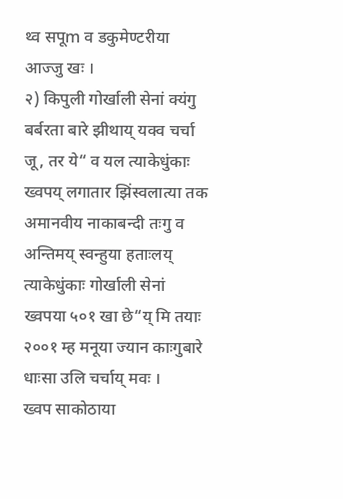थ्व सपूm व डकुमेण्टरीया आज्जु खः ।
२) किपुली गोर्खाली सेनां क्यंगु बर्बरता बारे झीथाय् यक्व चर्चा जू, तर ये“ व यल त्याकेधुंकाः ख्वपय् लगातार झिंस्वलात्या तक अमानवीय नाकाबन्दी तःगु व अन्तिमय् स्वन्हुया हताःलय् त्याकेधुंकाः गोर्खाली सेनां ख्वपया ५०१ खा छे“य् मि तयाः २००१ म्ह मनूया ज्यान काःगुबारे धाःसा उलि चर्चाय् मवः ।
ख्वप साकोठाया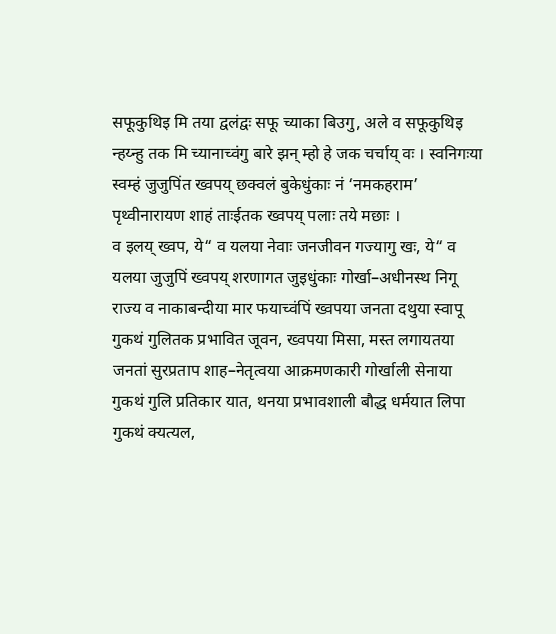सफूकुथिइ मि तया द्वलंद्वः सफू च्याका बिउगु, अले व सफूकुथिइ न्हय्न्हु तक मि च्यानाच्वंगु बारे झन् म्हो हे जक चर्चाय् वः । स्वनिगःया स्वम्हं जुजुपिंत ख्वपय् छक्वलं बुकेधुंकाः नं ‘नमकहराम’ पृथ्वीनारायण शाहं ताःईतक ख्वपय् पलाः तये मछाः ।
व इलय् ख्वप, ये“ व यलया नेवाः जनजीवन गज्यागु खः, ये“ व यलया जुजुपिं ख्वपय् शरणागत जुइधुंकाः गोर्खा–अधीनस्थ निगू राज्य व नाकाबन्दीया मार फयाच्वंपिं ख्वपया जनता दथुया स्वापू गुकथं गुलितक प्रभावित जूवन, ख्वपया मिसा, मस्त लगायतया जनतां सुरप्रताप शाह–नेतृत्वया आक्रमणकारी गोर्खाली सेनाया गुकथं गुलि प्रतिकार यात, थनया प्रभावशाली बौद्ध धर्मयात लिपा गुकथं क्यत्यल,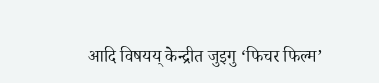आदि विषयय् केन्द्रीत जुइगु ‘फिचर फिल्म’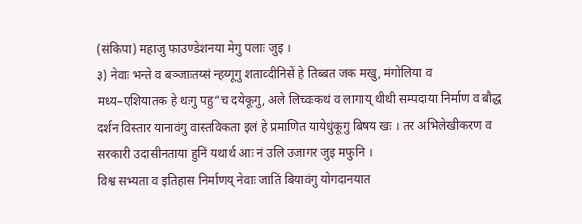(संकिपा) महाजु फाउण्डेशनया मेगु पलाः जुइ ।
३) नेवाः भन्ते व बञ्जाःतय्सं न्हय्गूगु शताव्दीनिसें हे तिब्बत जक मखु, मंगोलिया व मध्य–एशियातक हे थःगु पहु“च दयेकूगु, अले लिच्वःकथं व लागाय् थीथी सम्पदाया निर्माण व बौद्ध दर्शन विस्तार यानावंगु वास्तविकता इलं हे प्रमाणित यायेधुंकूगु बिषय खः । तर अभिलेखीकरण व सरकारी उदासीनताया हुनिं यथार्थ आः नं उलि उजागर जुइ मफुनि ।
विश्व सभ्यता व इतिहास निर्माणय् नेवाः जातिं बियावंगु योगदानयात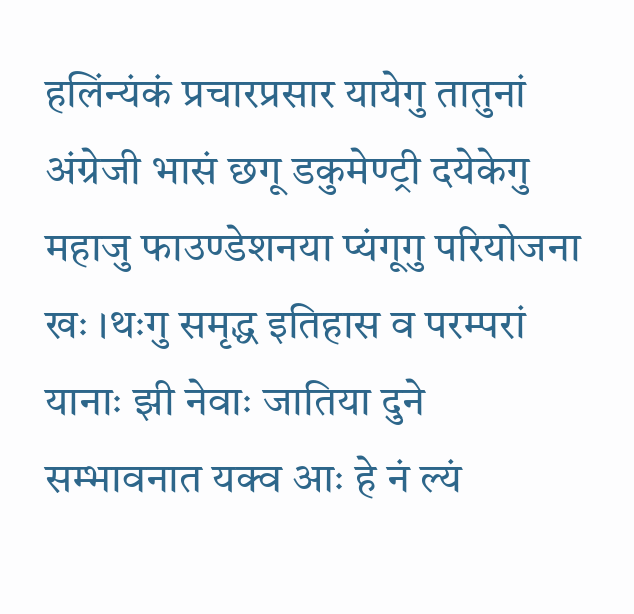हलिंन्यंकं प्रचारप्रसार यायेगु तातुनां अंग्रेजी भासं छगू डकुमेण्ट्री दयेकेगु महाजु फाउण्डेशनया प्यंगूगु परियोजना खः ।थःगु समृद्ध इतिहास व परम्परां यानाः झी नेवाः जातिया दुने सम्भावनात यक्व आः हे नं ल्यं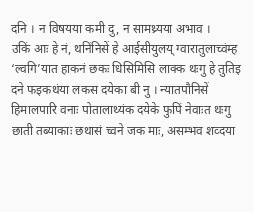दनि । न विषयया कमी दु, न सामथ्र्यया अभाव ।
उकिं आः हे नं, थनिंनिसें हे आईसीयुलय् ग्वारातुलाच्वंम्ह ‘ल्वगि’यात हाकनं छकः धिसिमिसि लाक्क थःगु हे तुतिइ दने फइकथंया लकस दयेका बी नु । न्यातपौनिसें हिमालपारि वनाः पोतालाथ्यंक दयेके फुपिं नेवाःत थःगु छाती तब्याकाः छथासं च्वने जक माः, असम्भव शव्दया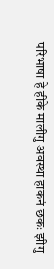परिभाषा हे हीके मालीगु अवस्था हाकनं छकः झीगु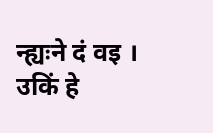न्ह्यःने दं वइ । उकिं हे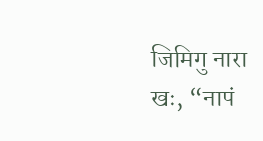जिमिगु नारा खः, “नापं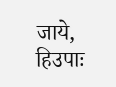जाये, हिउपाः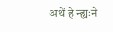अथें हे न्ह्यःने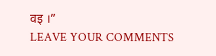वइ ।”
LEAVE YOUR COMMENTS